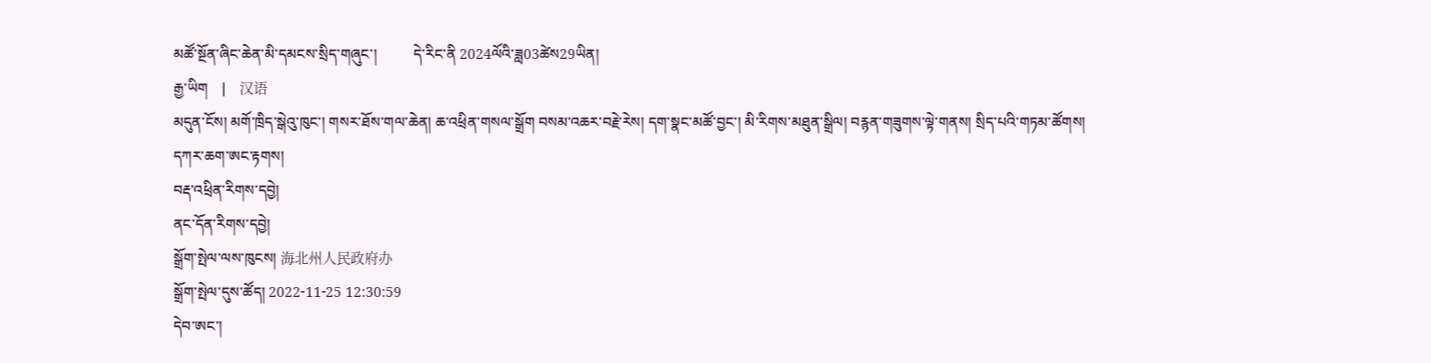མཚོ་སྔོན་ཞིང་ཆེན་མི་དམངས་སྲིད་གཞུང་།          དེ་རིང་ནི 2024ལོའི་ཟླ03ཚེས29ཡིན།
རྒྱ་ཡིག    |    汉语
མདུན་ངོས། མགོ་ཁྲིད་སྒེའུ་ཁུང་། གསར་ཐོས་གལ་ཆེན། ཆ་འཕྲིན་གསལ་སྒྲོག བསམ་འཆར་བརྗེ་རེས། དག་སྣང་མཚོ་བྱང་། མི་རིགས་མཐུན་སྒྲིལ། བརྙན་གཟུགས་ལྟེ་གནས། སྲིད་པའི་གཏམ་ཚོགས།
དཀར་ཆག་ཨང་རྟགས།
བརྡ་འཕྲིན་རིགས་དབྱེ།
ནང་དོན་རིགས་དབྱེ།
སྒྲོག་སྤེལ་ལས་ཁུངས། 海北州人民政府办
སྒྲོག་སྤེལ་དུས་ཚོད། 2022-11-25 12:30:59
དེབ་ཨང་།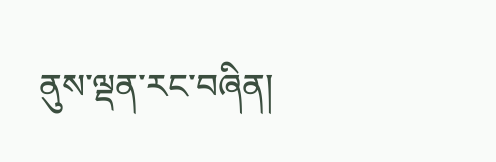ནུས་ལྡན་རང་བཞིན།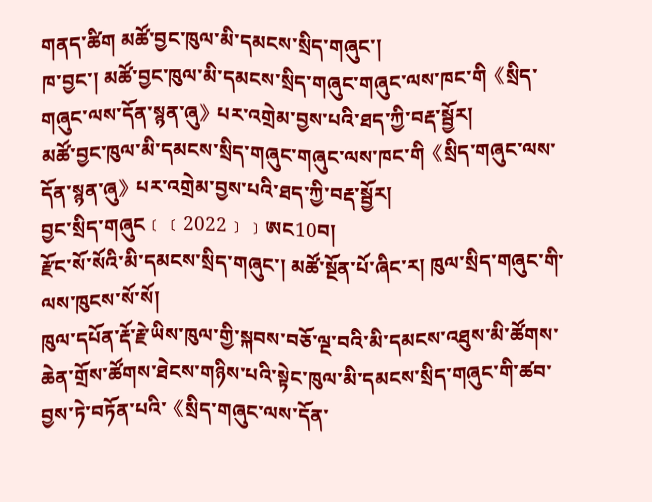གནད་ཚིག མཚོ་བྱང་ཁུལ་མི་དམངས་སྲིད་གཞུང་།
ཁ་བྱང་། མཚོ་བྱང་ཁུལ་མི་དམངས་སྲིད་གཞུང་གཞུང་ལས་ཁང་གི《སྲིད་གཞུང་ལས་དོན་སྙན་ཞུ》པར་འགྲེམ་བྱས་པའི་ཐད་ཀྱི་བརྡ་སྦྱོར།
མཚོ་བྱང་ཁུལ་མི་དམངས་སྲིད་གཞུང་གཞུང་ལས་ཁང་གི《སྲིད་གཞུང་ལས་དོན་སྙན་ཞུ》པར་འགྲེམ་བྱས་པའི་ཐད་ཀྱི་བརྡ་སྦྱོར།
བྱང་སྲིད་གཞུང﹝﹝2022﹞﹞ཨང10བ།
རྫོང་སོ་སོའི་མི་དམངས་སྲིད་གཞུང་། མཚོ་སྔོན་པོ་ཞིང་ར། ཁུལ་སྲིད་གཞུང་གི་ལས་ཁུངས་སོ་སོ།
ཁུལ་དཔོན་རྡོ་རྗེ་ཡིས་ཁུལ་གྱི་སྐབས་བཅོ་ལྔ་བའི་མི་དམངས་འཐུས་མི་ཚོགས་ཆེན་གྲོས་ཚོགས་ཐེངས་གཉིས་པའི་སྟེང་ཁུལ་མི་དམངས་སྲིད་གཞུང་གི་ཚབ་བྱས་ཏེ་བཏོན་པའི་《སྲིད་གཞུང་ལས་དོན་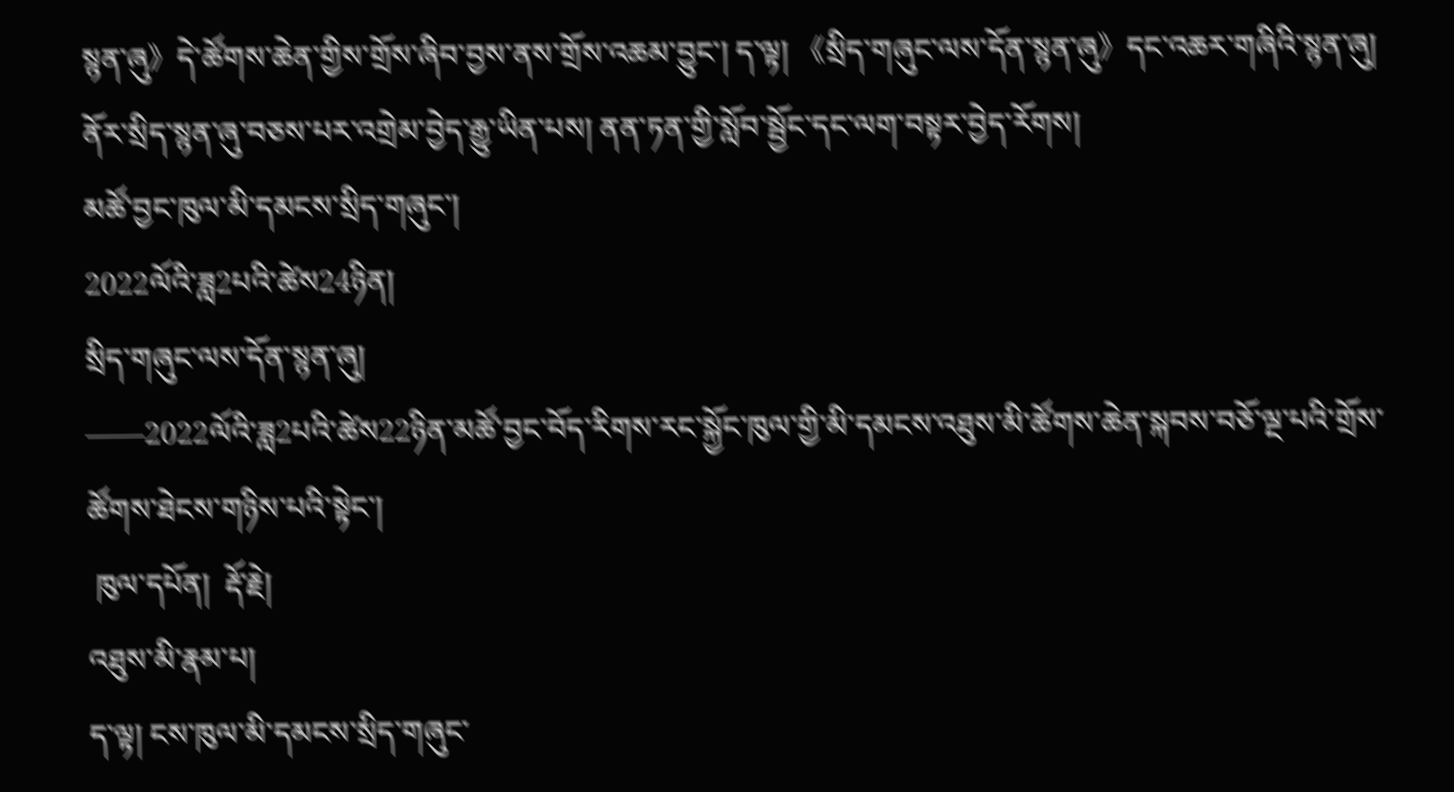སྙན་ཞུ》དེ་ཚོགས་ཆེན་གྱིས་གྲོས་ཞིབ་བྱས་ནས་གྲོས་འཆམ་བྱུང་། ད་ལྟ། 《སྲིད་གཞུང་ལས་དོན་སྙན་ཞུ》དང་འཆར་གཞིའི་སྙན་ཞུ། ནོར་སྲིད་སྙན་ཞུ་བཅས་པར་འགྲེམ་བྱེད་རྒྱུ་ཡིན་པས། ནན་ཏན་གྱི་སློབ་སྦྱོང་དང་ལག་བསྟར་བྱེད་རོགས།
མཚོ་བྱང་ཁུལ་མི་དམངས་སྲིད་གཞུང་།
2022ལོའི་ཟླ2པའི་ཚེས24ཉིན།
སྲིད་གཞུང་ལས་དོན་སྙན་ཞུ།
——2022ལོའི་ཟླ2པའི་ཚེས22ཉིན་མཚོ་བྱང་བོད་རིགས་རང་སྐྱོང་ཁུལ་གྱི་མི་དམངས་འཐུས་མི་ཚོགས་ཆེན་སྐབས་བཅོ་ལྔ་པའི་གྲོས་ཚོགས་ཐེངས་གཉིས་པའི་སྟེང་།
 ཁུལ་དཔོན།  རྡོ་རྗེ།
འཐུས་མི་རྣམ་པ།
ད་ལྟ། ངས་ཁུལ་མི་དམངས་སྲིད་གཞུང་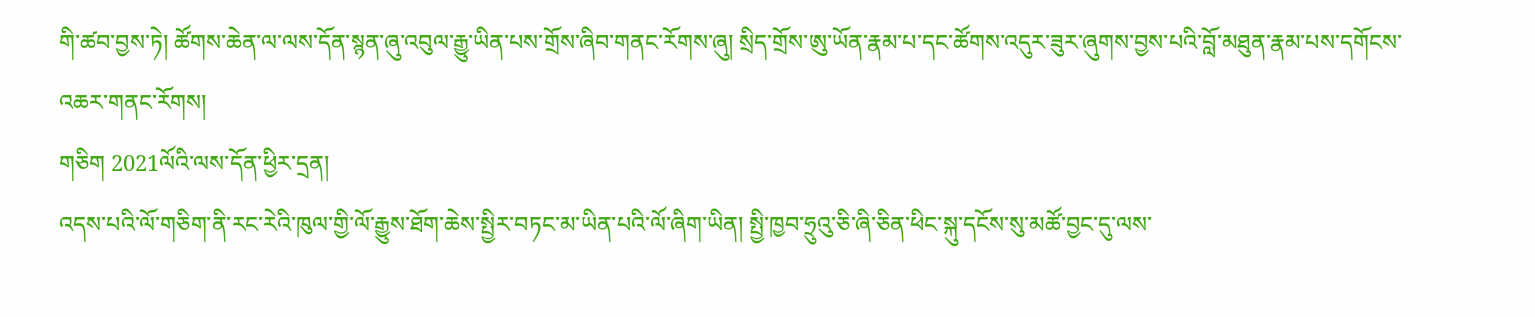གི་ཚབ་བྱས་ཏེ། ཚོགས་ཆེན་ལ་ལས་དོན་སྙན་ཞུ་འབུལ་རྒྱུ་ཡིན་པས་གྲོས་ཞིབ་གནང་རོགས་ཞུ། སྲིད་གྲོས་ཨུ་ཡོན་རྣམ་པ་དང་ཚོགས་འདུར་ཟུར་ཞུགས་བྱས་པའི་བློ་མཐུན་རྣམ་པས་དགོངས་འཆར་གནང་རོགས།
གཅིག 2021ལོའི་ལས་དོན་ཕྱིར་དྲན།
འདས་པའི་ལོ་གཅིག་ནི་རང་རེའི་ཁུལ་གྱི་ལོ་རྒྱུས་ཐོག་ཆེས་སྤྱིར་བཏང་མ་ཡིན་པའི་ལོ་ཞིག་ཡིན། སྤྱི་ཁྱབ་ཧྲུའུ་ཅི་ཞི་ཅིན་ཕིང་སྐུ་དངོས་སུ་མཚོ་བྱང་དུ་ལས་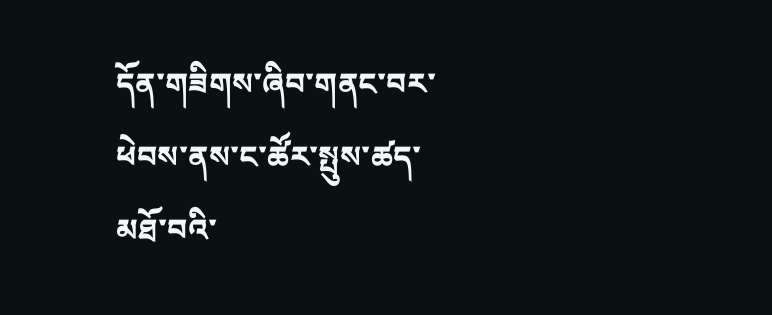དོན་གཟིགས་ཞིབ་གནང་བར་ཕེབས་ནས་ང་ཚོར་སྤུས་ཚད་མཐོ་བའི་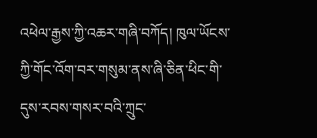འཕེལ་རྒྱས་ཀྱི་འཆར་གཞི་བཀོད། ཁུལ་ཡོངས་ཀྱི་གོང་འོག་བར་གསུམ་ནས་ཞི་ཅིན་ཕིང་གི་དུས་རབས་གསར་བའི་ཀྲུང་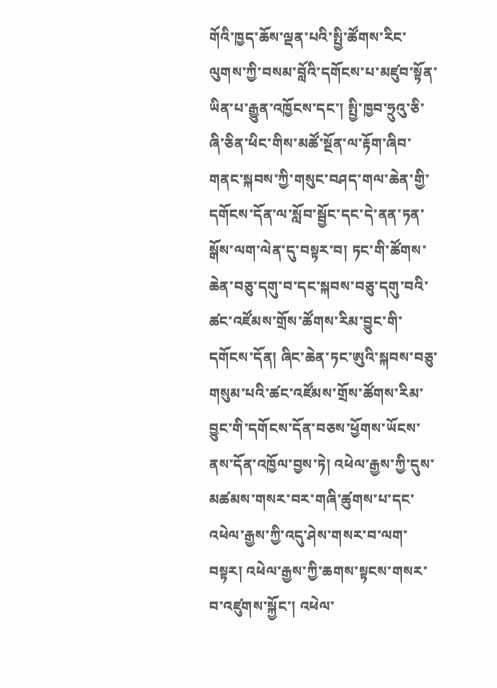གོའི་ཁྱད་ཆོས་ལྡན་པའི་སྤྱི་ཚོགས་རིང་ལུགས་ཀྱི་བསམ་བློའི་དགོངས་པ་མཛུབ་སྟོན་ཡིན་པ་རྒྱུན་འཁྱོངས་དང་། སྤྱི་ཁྱབ་ཧྲུའུ་ཅི་ཞི་ཅིན་ཕིང་གིས་མཚོ་སྔོན་ལ་རྟོག་ཞིབ་གནང་སྐབས་ཀྱི་གསུང་བཤད་གལ་ཆེན་གྱི་དགོངས་དོན་ལ་སློབ་སྦྱོང་དང་དེ་ནན་ཏན་སྒོས་ལག་ལེན་དུ་བསྟར་བ། ཏང་གི་ཚོགས་ཆེན་བཅུ་དགུ་བ་དང་སྐབས་བཅུ་དགུ་བའི་ཚང་འཛོམས་གྲོས་ཚོགས་རིམ་བྱུང་གི་དགོངས་དོན། ཞིང་ཆེན་ཏང་ཨུའི་སྐབས་བཅུ་གསུམ་པའི་ཚང་འཛོམས་གྲོས་ཚོགས་རིམ་བྱུང་གི་དགོངས་དོན་བཅས་ཕྱོགས་ཡོངས་ནས་དོན་འཁྱོལ་བྱས་ཏེ། འཕེལ་རྒྱས་ཀྱི་དུས་མཚམས་གསར་བར་གཞི་ཚུགས་པ་དང་འཕེལ་རྒྱས་ཀྱི་འདུ་ཤེས་གསར་བ་ལག་བསྟར། འཕེལ་རྒྱས་ཀྱི་ཆགས་སྟངས་གསར་བ་འཛུགས་སྐྱོང་། འཕེལ་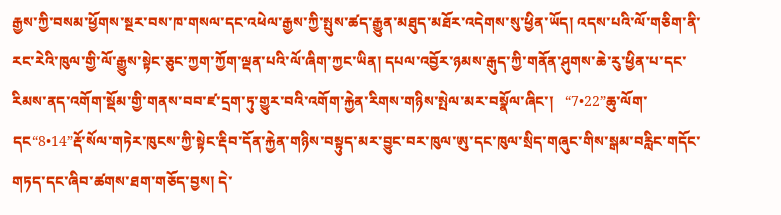རྒྱས་ཀྱི་བསམ་ཕྱོགས་སྔར་བས་ཁ་གསལ་དང་འཕེལ་རྒྱས་ཀྱི་སྤུས་ཚད་རྒྱུན་མཐུད་མཐོར་འདེགས་སུ་ཕྱིན་ཡོད། འདས་པའི་ལོ་གཅིག་ནི་རང་རེའི་ཁུལ་གྱི་ལོ་རྒྱུས་སྟེང་ཅུང་ཀྱག་ཀྱོག་ལྡན་པའི་ལོ་ཞིག་ཀྱང་ཡིན། དཔལ་འབྱོར་ཉམས་རྒུད་ཀྱི་གནོན་ཤུགས་ཆེ་རུ་ཕྱིན་པ་དང་རིམས་ནད་འགོག་སྡོམ་གྱི་གནས་བབ་ཛ་དྲག་ཏུ་གྱུར་བའི་འགོག་རྐྱེན་རིགས་གཉིས་སྤེལ་མར་བསྣོལ་ཞིང་།   “7•22”ཆུ་ལོག་དང“8•14”རྡོ་སོལ་གཏེར་ཁུངས་ཀྱི་སྟེང་རྡིབ་དོན་རྐྱེན་གཉིས་བསྟུད་མར་བྱུང་བར་ཁུལ་ཨུ་དང་ཁུལ་སྲིད་གཞུང་གིས་སྒམ་བརླིང་གདོང་གཏད་དང་ཞིབ་ཚགས་ཐག་གཅོད་བྱས། དེ་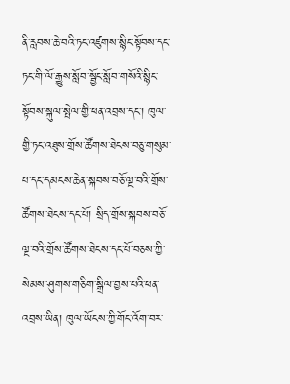ནི་རླབས་ཆེ་བའི་ཏང་འཛུགས་སྙིང་སྟོབས་དང་ཏང་གི་ལོ་རྒྱུས་སློབ་སྦྱོང་སློབ་གསོའི་སྙིང་སྟོབས་སྐུལ་སྤེལ་གྱི་ཕན་འབྲས་དང་། ཁུལ་གྱི་ཏང་འཐུས་གྲོས་ཚོགས་ཐེངས་བཅུ་གསུམ་པ་དང་དམངས་ཆེན་སྐབས་བཅོ་ལྔ་བའི་གྲོས་ཚོགས་ཐེངས་དང་པོ། སྲིད་གྲོས་སྐབས་བཅོ་ལྔ་བའི་གྲོས་ཚོགས་ཐེངས་དང་པོ་བཅས་ཀྱི་སེམས་ཤུགས་གཅིག་སྒྲིལ་བྱས་པའི་ཕན་འབྲས་ཡིན། ཁུལ་ཡོངས་ཀྱི་གོང་འོག་བར་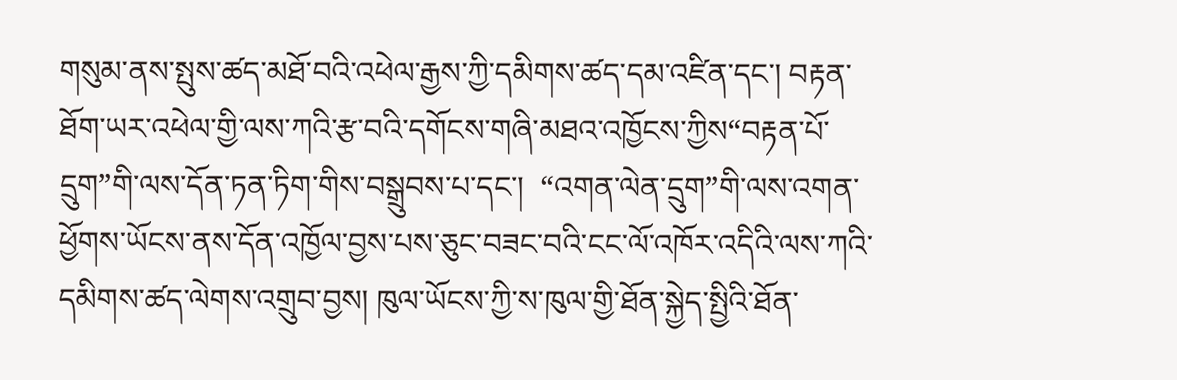གསུམ་ནས་སྤུས་ཚད་མཐོ་བའི་འཕེལ་རྒྱས་ཀྱི་དམིགས་ཚད་དམ་འཛིན་དང་། བརྟན་ཐོག་ཡར་འཕེལ་གྱི་ལས་ཀའི་རྩ་བའི་དགོངས་གཞི་མཐའ་འཁྱོངས་ཀྱིས“བརྟན་པོ་དྲུག”གི་ལས་དོན་ཏན་ཏིག་གིས་བསྒྲུབས་པ་དང་།  “འགན་ལེན་དྲུག”གི་ལས་འགན་ཕྱོགས་ཡོངས་ནས་དོན་འཁྱོལ་བྱས་པས་ཅུང་བཟང་བའི་ངང་ལོ་འཁོར་འདིའི་ལས་ཀའི་དམིགས་ཚད་ལེགས་འགྲུབ་བྱས། ཁུལ་ཡོངས་ཀྱི་ས་ཁུལ་གྱི་ཐོན་སྐྱེད་སྤྱིའི་ཐོན་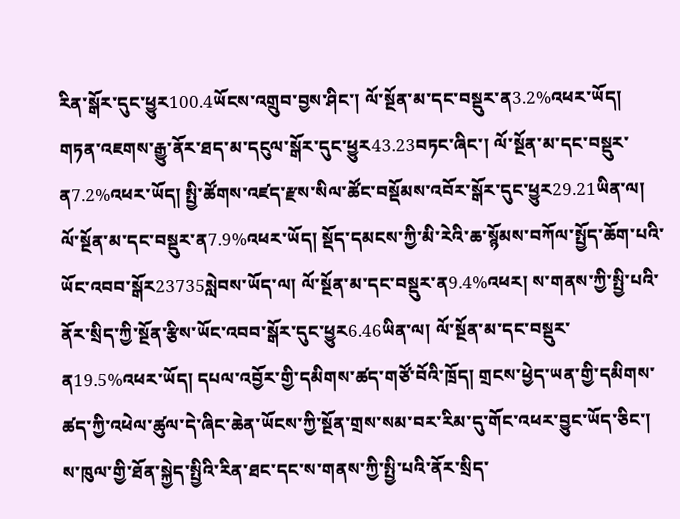རིན་སྒོར་དུང་ཕྱུར100.4ཡོངས་འགྲུབ་བྱས་ཤིང་། ལོ་སྔོན་མ་དང་བསྡུར་ན3.2%འཕར་ཡོད། གཏན་འཇགས་རྒྱུ་ནོར་ཐད་མ་དངུལ་སྒོར་དུང་ཕྱུར43.23བཏང་ཞིང་། ལོ་སྔོན་མ་དང་བསྡུར་ན7.2%འཕར་ཡོད། སྤྱི་ཚོགས་འཛད་རྫས་སིལ་ཚོང་བསྡོམས་འབོར་སྒོར་དུང་ཕྱུར29.21ཡིན་ལ། ལོ་སྔོན་མ་དང་བསྡུར་ན7.9%འཕར་ཡོད། སྡོད་དམངས་ཀྱི་མི་རེའི་ཆ་སྙོམས་བཀོལ་སྤྱོད་ཆོག་པའི་ཡོང་འབབ་སྒོར23735སླེབས་ཡོད་ལ། ལོ་སྔོན་མ་དང་བསྡུར་ན9.4%འཕར། ས་གནས་ཀྱི་སྤྱི་པའི་ནོར་སྲིད་ཀྱི་སྔོན་རྩིས་ཡོང་འབབ་སྒོར་དུང་ཕྱུར6.46ཡིན་ལ། ལོ་སྔོན་མ་དང་བསྡུར་ན19.5%འཕར་ཡོད། དཔལ་འབྱོར་གྱི་དམིགས་ཚད་གཙོ་བོའི་ཁྲོད། གྲངས་ཕྱེད་ཡན་གྱི་དམིགས་ཚད་ཀྱི་འཕེལ་ཚུལ་དེ་ཞིང་ཆེན་ཡོངས་ཀྱི་སྔོན་གྲས་སམ་བར་རིམ་དུ་གོང་འཕར་བྱུང་ཡོད་ཅིང་། ས་ཁུལ་གྱི་ཐོན་སྐྱེད་སྤྱིའི་རིན་ཐང་དང་ས་གནས་ཀྱི་སྤྱི་པའི་ནོར་སྲིད་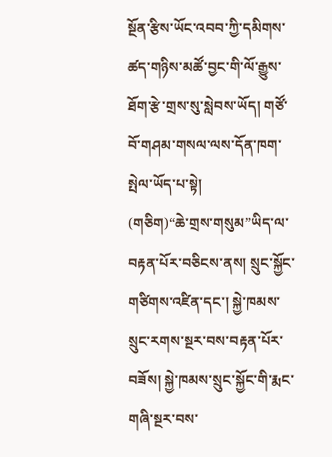སྔོན་རྩིས་ཡོང་འབབ་ཀྱི་དམིགས་ཚད་གཉིས་མཚོ་བྱང་གི་ལོ་རྒྱུས་ཐོག་རྩེ་གྲས་སུ་སླེབས་ཡོད། གཙོ་བོ་གཤམ་གསལ་ལས་དོན་ཁག་སྤེལ་ཡོད་པ་སྟེ།
(གཅིག)“ཆེ་གྲས་གསུམ”ཡིད་ལ་བརྟན་པོར་བཅིངས་ནས། སྲུང་སྐྱོང་གཙིགས་འཛིན་དང་། སྐྱེ་ཁམས་སྲུང་རགས་སྔར་བས་བརྟན་པོར་བཟོས། སྐྱེ་ཁམས་སྲུང་སྐྱོང་གི་རྨང་གཞི་སྔར་བས་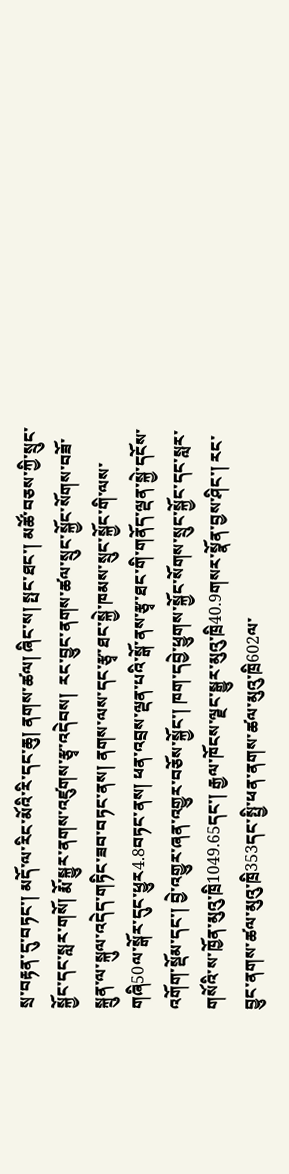སྲ་བརྟན་དུ་བཏང་། མདོ་ལ་རིང་མོའི་རི་དང་ཆུ། ནགས་ཚལ། ཞིང་ས། སྤང་ཐང་། མཚོ་བཅས་ཀྱི་སྲུང་སྐྱོང་དང་སླར་གསོ། རྨོ་སྐྱུར་ནགས་འཛུགས་རྩྭ་འདེབས།  རང་བྱུང་ནགས་ཚལ་སྲུང་སྐྱོང་སོགས་བཟོ་སྐྲུན་ལ་སྐུལ་འདེད་གཏིང་ཟབ་བཏང་ནས། ནགས་ལས་དང་རྩྭ་ཐང་སྐྱེ་ཁམས་སྲུང་སྐྱོང་གི་ལས་གཞི50ལ་སྒོར་དུང་ཕྱུར4.8བཏང་ནས། ཕན་འབྲས་ལྡན་པའི་སྒོ་ནས་རྩྭ་ཐང་གི་གནོད་ལྡན་སྐྱེ་དངོས་འགོག་སྡོམ་དང་། བྱེ་འགྱུར་ཞན་འགྱུར་བཅོས་སྐྱོང་། ཁག་དབྱེ་ཕྱུགས་སྐྱོང་སོགས་སྲུང་སྐྱོང་དང་སླར་གསོའི་ས་ཁྱོན་མུའུ་ཁྲི1049.65དང་། རྒྱལ་ཁོངས་ལྗང་སྒྱུར་མུའུ་ཁྲི40.9གསར་སྣོན་བྱས་ཤིང་། རང་བྱུང་ནགས་ཚལ་མུའུ་ཁྲི353དང་སྤྱི་ཕན་ནགས་ཚལ་མུའུ་ཁྲི602ལ་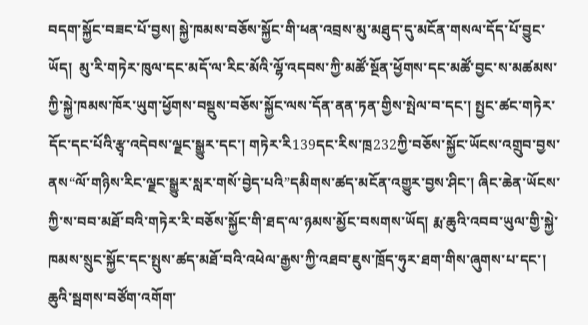བདག་སྐྱོང་བཟང་པོ་བྱས། སྐྱེ་ཁམས་བཅོས་སྐྱོང་གི་ཕན་འབྲས་མུ་མཐུད་དུ་མངོན་གསལ་དོད་པོ་བྱུང་ཡོད།  མུ་རི་གཏེར་ཁུལ་དང་མདོ་ལ་རིང་མོའི་ལྷོ་འདབས་ཀྱི་མཚོ་སྔོན་ཕྱོགས་དང་མཚོ་བྱང་ས་མཚམས་ཀྱི་སྐྱེ་ཁམས་ཁོར་ཡུག་ཕྱོགས་བསྡུས་བཅོས་སྐྱོང་ལས་དོན་ནན་ཏན་གྱིས་སྤེལ་བ་དང་། སྤྱང་ཚང་གཏེར་དོང་དང་པོའི་རྩྭ་འདེབས་ལྗང་སྒྱུར་དང་། གཏེར་རི139དང་རིས་ཁྲ232ཀྱི་བཅོས་སྐྱོང་ཡོངས་འགྲུབ་བྱས་ནས“ལོ་གཉིས་རིང་ལྗང་སྒྱུར་སླར་གསོ་བྱེད་པའི”དམིགས་ཚད་མངོན་འགྱུར་བྱས་ཤིང་། ཞིང་ཆེན་ཡོངས་ཀྱི་ས་བབ་མཐོ་བའི་གཏེར་རི་བཅོས་སྐྱོང་གི་ཐད་ལ་ཉམས་མྱོང་བསགས་ཡོད། རྨ་ཆུའི་འབབ་ཡུལ་གྱི་སྐྱེ་ཁམས་སྲུང་སྐྱོང་དང་སྤུས་ཚད་མཐོ་བའི་འཕེལ་རྒྱས་ཀྱི་འཐབ་ཇུས་ཁྲོད་ཧུར་ཐག་གིས་ཞུགས་པ་དང་། ཆུའི་སྦགས་བཙོག་འགོག་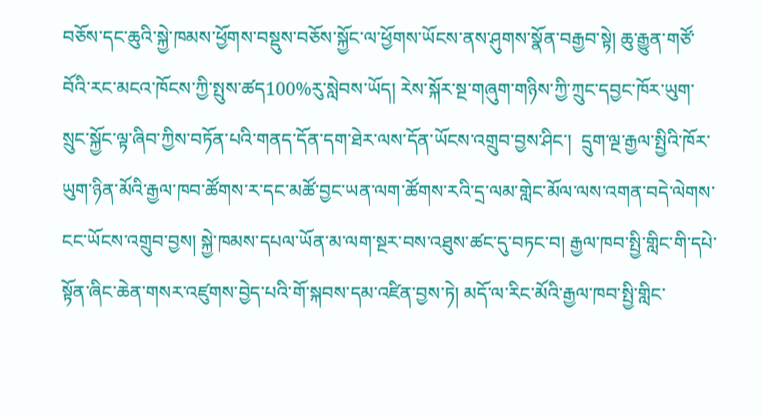བཅོས་དང་ཆུའི་སྐྱེ་ཁམས་ཕྱོགས་བསྡུས་བཅོས་སྐྱོང་ལ་ཕྱོགས་ཡོངས་ནས་ཤུགས་སྣོན་བརྒྱབ་སྟེ། ཆུ་རྒྱུན་གཙོ་བོའི་རང་མངའ་ཁོངས་ཀྱི་སྤུས་ཚད100%རུ་སླེབས་ཡོད། རེས་སྐོར་སྔ་གཞུག་གཉིས་ཀྱི་ཀྲུང་དབྱང་ཁོར་ཡུག་སྲུང་སྐྱོང་ལྟ་ཞིབ་ཀྱིས་བཏོན་པའི་གནད་དོན་དག་ཐེར་ལས་དོན་ཡོངས་འགྲུབ་བྱས་ཤིང་།  དྲུག་ལྔ་རྒྱལ་སྤྱིའི་ཁོར་ཡུག་ཉིན་མོའི་རྒྱལ་ཁབ་ཚོགས་ར་དང་མཚོ་བྱང་ཡན་ལག་ཚོགས་རའི་དྲ་ལམ་གླེང་མོལ་ལས་འགན་བདེ་ལེགས་ངང་ཡོངས་འགྲུབ་བྱས། སྐྱེ་ཁམས་དཔལ་ཡོན་མ་ལག་སྔར་བས་འཐུས་ཚང་དུ་བཏང་བ། རྒྱལ་ཁབ་སྤྱི་གླིང་གི་དཔེ་སྟོན་ཞིང་ཆེན་གསར་འཛུགས་བྱེད་པའི་གོ་སྐབས་དམ་འཛིན་བྱས་ཏེ། མདོ་ལ་རིང་མོའི་རྒྱལ་ཁབ་སྤྱི་གླིང་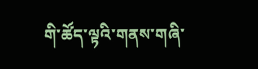གི་ཚོད་ལྟའི་གནས་གཞི་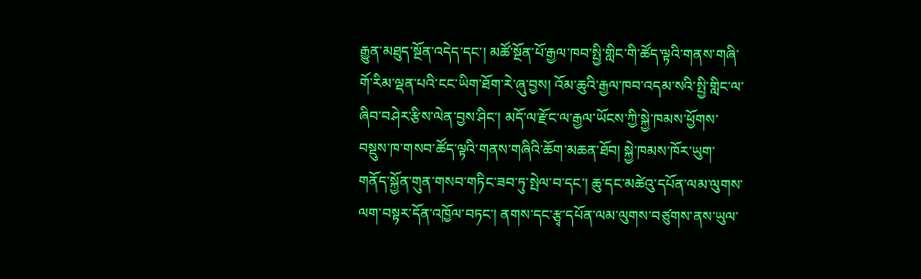རྒྱུན་མཐུད་སྔོན་འདེད་དང་། མཚོ་སྔོན་པོ་རྒྱལ་ཁབ་སྤྱི་གླིང་གི་ཚོད་ལྟའི་གནས་གཞི་གོ་རིམ་ལྡན་པའི་ངང་ཡིག་ཐོག་རེ་ཞུ་བྱས། འོམ་ཆུའི་རྒྱལ་ཁབ་འདམ་སའི་སྤྱི་གླིང་ལ་ཞིབ་བཤེར་རྩིས་ལེན་བྱས་ཤིང་། མདོ་ལ་རྫོང་ལ་རྒྱལ་ཡོངས་ཀྱི་སྐྱེ་ཁམས་ཕྱོགས་བསྡུས་ཁ་གསབ་ཚོད་ལྟའི་གནས་གཞིའི་ཆོག་མཆན་ཐོབ། སྐྱེ་ཁམས་ཁོར་ཡུག་གནོད་སྐྱོན་གུན་གསབ་གཏིང་ཟབ་ཏུ་སྤེལ་བ་དང་། ཆུ་དང་མཚེའུ་དཔོན་ལམ་ལུགས་ལག་བསྟར་དོན་འཁྱོལ་བཏང་། ནགས་དང་རྩྭ་དཔོན་ལམ་ལུགས་བཙུགས་ནས་ཡུལ་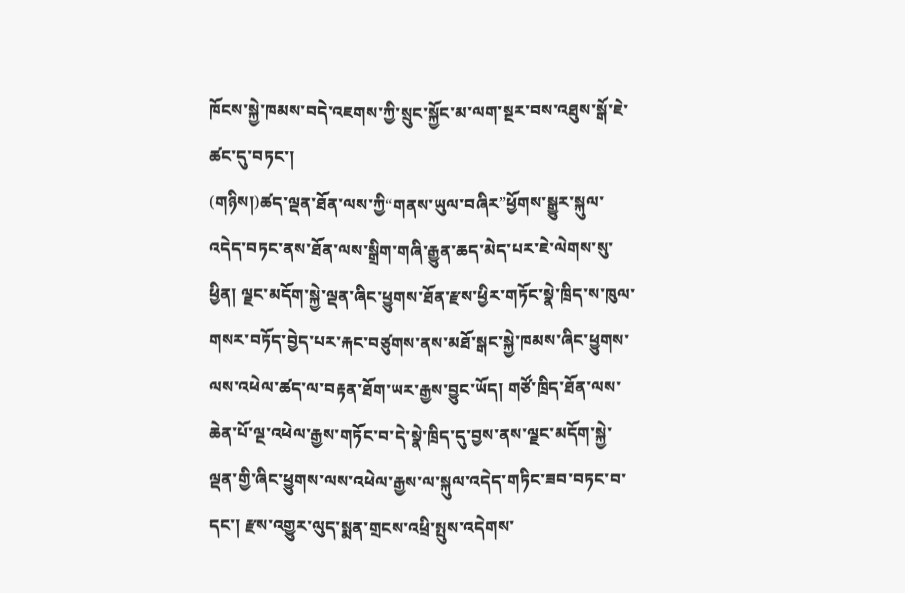ཁོངས་སྐྱེ་ཁམས་བདེ་འཇགས་ཀྱི་སྲུང་སྐྱོང་མ་ལག་སྔར་བས་འཐུས་སྒོ་ཇེ་ཚང་དུ་བཏང་།
(གཉིས།)ཚད་ལྡན་ཐོན་ལས་ཀྱི“གནས་ཡུལ་བཞིར”ཕྱོགས་སྒྱུར་སྐུལ་འདེད་བཏང་ནས་ཐོན་ལས་སྒྲིག་གཞི་རྒྱུན་ཆད་མེད་པར་ཇེ་ལེགས་སུ་ཕྱིན། ལྗང་མདོག་སྐྱེ་ལྡན་ཞིང་ཕྱུགས་ཐོན་རྫས་ཕྱིར་གཏོང་སྣེ་ཁྲིད་ས་ཁུལ་གསར་བཏོད་བྱེད་པར་རྐང་བཙུགས་ནས་མཐོ་སྒང་སྐྱེ་ཁམས་ཞིང་ཕྱུགས་ལས་འཕེལ་ཚད་ལ་བརྟན་ཐོག་ཡར་རྒྱས་བྱུང་ཡོད། གཙོ་ཁྲིད་ཐོན་ལས་ཆེན་པོ་ལྔ་འཕེལ་རྒྱས་གཏོང་བ་དེ་སྣེ་ཁྲིད་དུ་བྱས་ནས་ལྗང་མདོག་སྐྱེ་ལྡན་གྱི་ཞིང་ཕྱུགས་ལས་འཕེལ་རྒྱས་ལ་སྐུལ་འདེད་གཏིང་ཟབ་བཏང་བ་དང་། རྫས་འགྱུར་ལུད་སྨན་གྲངས་འཕྲི་སྤུས་འདེགས་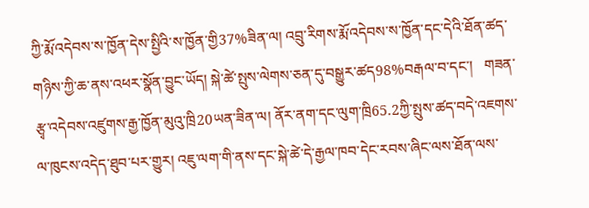ཀྱི་རྨོ་འདེབས་ས་ཁྱོན་དེས་སྤྱིའི་ས་ཁྱོན་གྱི37%ཟིན་ལ། འབྲུ་རིགས་རྨོ་འདེབས་ས་ཁྱོན་དང་དེའི་ཐོན་ཚད་གཉིས་ཀྱི་ཆ་ནས་འཕར་སྣོན་བྱུང་ཡོད། སྐེ་ཚེ་སྤུས་ལེགས་ཅན་དུ་བསྒྱུར་ཚད98%བརྒལ་བ་དང་།   གཟན་རྩྭ་འདེབས་འཛུགས་རྒྱ་ཁྱོན་མུའུ་ཁྲི20ཡན་ཟིན་ལ། ནོར་ནག་དང་ལུག་ཁྲི65.2ཀྱི་སྤུས་ཚད་བདེ་འཇགས་ལ་ཁུངས་འདེད་ཐུབ་པར་གྱུར། འཇུ་ལག་གི་ནས་དང་སྐེ་ཚེ་དེ་རྒྱལ་ཁབ་དེང་རབས་ཞིང་ལས་ཐོན་ལས་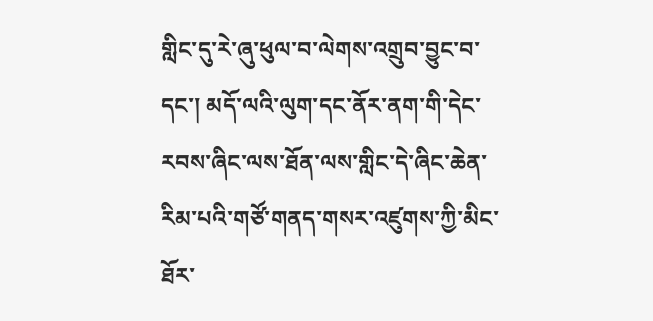གླིང་དུ་རེ་ཞུ་ཕུལ་བ་ལེགས་འགྲུབ་བྱུང་བ་དང་། མདོ་ལའི་ལུག་དང་ནོར་ནག་གི་དེང་རབས་ཞིང་ལས་ཐོན་ལས་གླིང་དེ་ཞིང་ཆེན་རིམ་པའི་གཙོ་གནད་གསར་འཛུགས་ཀྱི་མིང་ཐོར་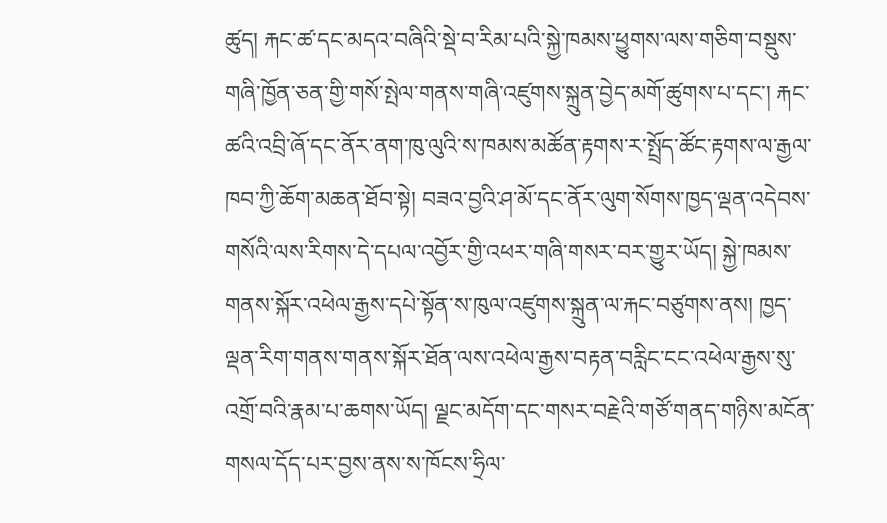ཚུད། རྐང་ཚ་དང་མདའ་བཞིའི་སྡེ་བ་རིམ་པའི་སྐྱེ་ཁམས་ཕྱུགས་ལས་གཅིག་བསྡུས་གཞི་ཁྱོན་ཅན་གྱི་གསོ་སྤེལ་གནས་གཞི་འཛུགས་སྐྲུན་བྱེད་མགོ་ཚུགས་པ་དང་། རྐང་ཚའི་འབྲི་ཞོ་དང་ནོར་ནག་ཁུ་ལུའི་ས་ཁམས་མཚོན་རྟགས་ར་སྤྲོད་ཚོང་རྟགས་ལ་རྒྱལ་ཁབ་ཀྱི་ཆོག་མཆན་ཐོབ་སྟེ། བཟའ་བྱའི་ཤ་མོ་དང་ནོར་ལུག་སོགས་ཁྱད་ལྡན་འདེབས་གསོའི་ལས་རིགས་དེ་དཔལ་འབྱོར་གྱི་འཕར་གཞི་གསར་བར་གྱུར་ཡོད། སྐྱེ་ཁམས་གནས་སྐོར་འཕེལ་རྒྱས་དཔེ་སྟོན་ས་ཁུལ་འཛུགས་སྐྲུན་ལ་རྐང་བཙུགས་ནས། ཁྱད་ལྡན་རིག་གནས་གནས་སྐོར་ཐོན་ལས་འཕེལ་རྒྱས་བརྟན་བརླིང་ངང་འཕེལ་རྒྱས་སུ་འགྲོ་བའི་རྣམ་པ་ཆགས་ཡོད། ལྗང་མདོག་དང་གསར་བརྗེའི་གཙོ་གནད་གཉིས་མངོན་གསལ་དོད་པར་བྱས་ནས་ས་ཁོངས་ཧྲིལ་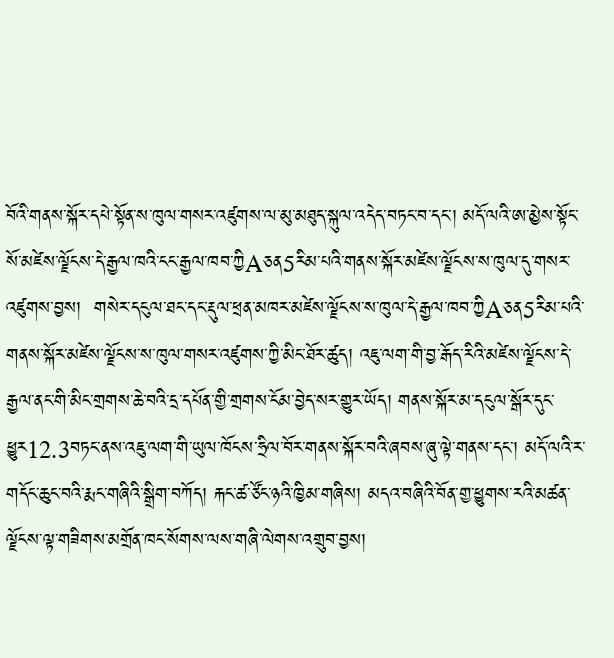བོའི་གནས་སྐོར་དཔེ་སྟོན་ས་ཁུལ་གསར་འཛུགས་ལ་མུ་མཐུད་སྐུལ་འདེད་བཏང་བ་དང་། མདོ་ལའི་ཨ་མྱེས་སྟོང་སོ་མཛེས་ལྗོངས་དེ་རྒྱལ་ཁའི་ངང་རྒྱལ་ཁབ་ཀྱིAཅན5རིམ་པའི་གནས་སྐོར་མཛེས་ལྗོངས་ས་ཁུལ་དུ་གསར་འཛུགས་བྱས།  གསེར་དངུལ་ཐང་དང་རྡུལ་ཕྲན་མཁར་མཛེས་ལྗོངས་ས་ཁུལ་དེ་རྒྱལ་ཁབ་ཀྱིAཅན5རིམ་པའི་ གནས་སྐོར་མཛེས་ལྗོངས་ས་ཁུལ་གསར་འཛུགས་ཀྱི་མིང་ཐོར་ཚུད། འཇུ་ལག་གི་བྱ་རྒོད་རིའི་མཛེས་ལྗོངས་དེ་རྒྱལ་ནང་གི་མིང་གྲགས་ཆེ་བའི་དྲ་དཔོན་གྱི་གྲགས་ངོམ་བྱེད་སར་གྱུར་ཡོད། གནས་སྐོར་མ་དངུལ་སྒོར་དུང་ཕྱུར12.3བཏང་ནས་འཇུ་ལག་གི་ཡུལ་ཁོངས་ཧྲིལ་བོར་གནས་སྐོར་བའི་ཞབས་ཞུ་ལྟེ་གནས་དང་། མདོ་ལའི་ར་གདོང་ཆུང་བའི་རྨང་གཞིའི་སྒྲིག་བཀོད། རྐང་ཚ་ཙོང་ཉའི་ཁྱིམ་གཞིས། མདའ་བཞིའི་བོན་གྱ་ཕྱུགས་རའི་མཚན་ལྗོངས་ལྟ་གཟིགས་མགྲོན་ཁང་སོགས་ལས་གཞི་ལེགས་འགྲུབ་བྱས།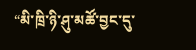“མི་ཁྲི་ཉི་ཤུ་མཚོ་བྱང་དུ་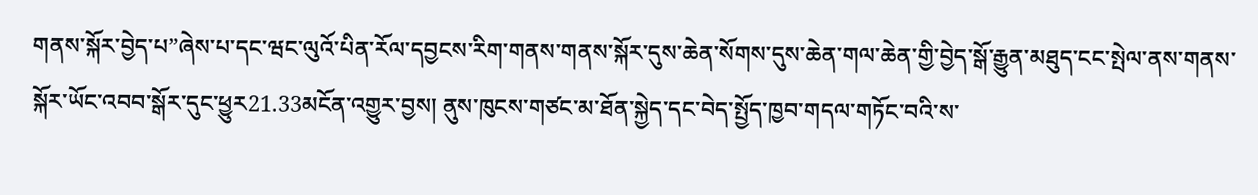གནས་སྐོར་བྱེད་པ”ཞེས་པ་དང་ཝང་ལུའོ་པིན་རོལ་དབྱངས་རིག་གནས་གནས་སྐོར་དུས་ཆེན་སོགས་དུས་ཆེན་གལ་ཆེན་གྱི་བྱེད་སྒོ་རྒྱུན་མཐུད་ངང་སྤེལ་ནས་གནས་སྐོར་ཡོང་འབབ་སྒོར་དུང་ཕྱུར21.33མངོན་འགྱུར་བྱས། ནུས་ཁུངས་གཙང་མ་ཐོན་སྐྱེད་དང་བེད་སྤྱོད་ཁྱབ་གདལ་གཏོང་བའི་ས་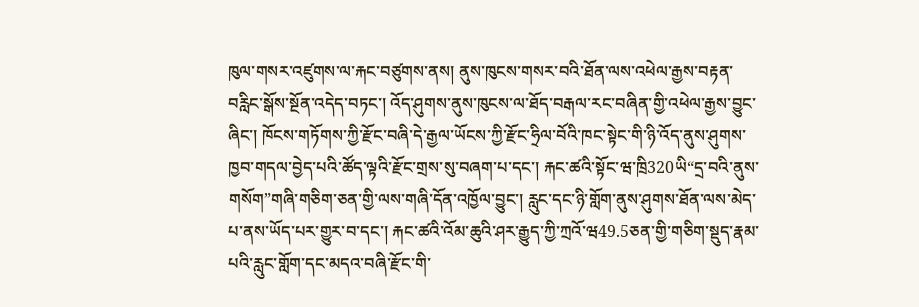ཁུལ་གསར་འཛུགས་ལ་རྐང་བཙུགས་ནས། ནུས་ཁུངས་གསར་བའི་ཐོན་ལས་འཕེལ་རྒྱས་བརྟན་བརླིང་སྒོས་སྔོན་འདེད་བཏང་། འོད་ཤུགས་ནུས་ཁུངས་ལ་ཐོད་བརྒལ་རང་བཞིན་གྱི་འཕེལ་རྒྱས་བྱུང་ཞིང་། ཁོངས་གཏོགས་ཀྱི་རྫོང་བཞི་དེ་རྒྱལ་ཡོངས་ཀྱི་རྫོང་ཧྲིལ་བོའི་ཁང་སྟེང་གི་ཉི་འོད་ནུས་ཤུགས་ཁྱབ་གདལ་བྱེད་པའི་ཚོད་ལྟའི་རྫོང་གྲས་སུ་བཞག་པ་དང་། རྐང་ཚའི་སྟོང་ཝ་ཁྲི320ཡི“དྲ་བའི་ནུས་གསོག”གཞི་གཅིག་ཅན་གྱི་ལས་གཞི་དོན་འཁྱོལ་བྱུང་། རླུང་དང་ཉི་གློག་ནུས་ཤུགས་ཐོན་ལས་མེད་པ་ནས་ཡོད་པར་གྱུར་བ་དང་། རྐང་ཚའི་འོམ་ཆུའི་ཤར་རྒྱུད་ཀྱི་ཀྲའོ་ཝ49.5ཅན་གྱི་གཅིག་སྡུད་རྣམ་པའི་རླུང་གློག་དང་མདའ་བཞི་རྫོང་གི་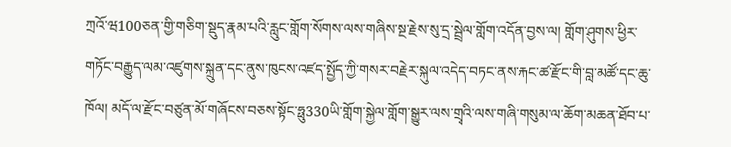ཀྲའོ་ཝ100ཅན་གྱི་གཅིག་སྡུད་རྣམ་པའི་རླུང་གློག་སོགས་ལས་གཞིས་སྔ་རྗེས་སུ་དྲ་སྦྲེལ་གློག་འདོན་བྱས་ལ། གློག་ཤུགས་ཕྱིར་གཏོང་བརྒྱུད་ལམ་འཛུགས་སྐྲུན་དང་ནུས་ཁུངས་འཛད་སྤྱོད་ཀྱི་གསར་བརྗེར་སྐུལ་འདེད་བཏང་ནས་རྐང་ཚ་རྫོང་གི་བླ་མཚོ་དང་ཆུ་ཁོལ། མདོ་ལ་རྫོང་བཙུན་མོ་གཞོངས་བཅས་སྟོང་ཧྥུ330ཡི་གློག་སྐྱེལ་གློག་སྒྱུར་ལས་གྲྭའི་ལས་གཞི་གསུམ་ལ་ཆོག་མཆན་ཐོབ་པ་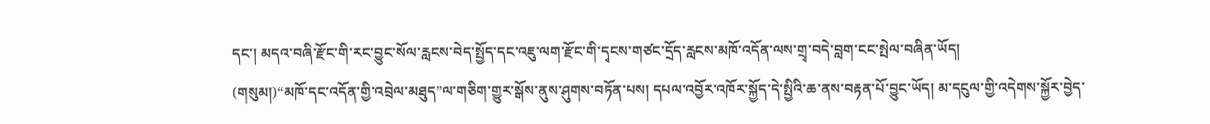དང་། མདའ་བཞི་རྫོང་གི་རང་བྱུང་སོལ་རླངས་བེད་སྤྱོད་དང་འཇུ་ལག་རྫོང་གི་དྭངས་གཙང་དྲོད་རླངས་མཁོ་འདོན་ལས་གྲྭ་བདེ་བླག་ངང་སྤེལ་བཞིན་ཡོད།
(གསུམ།)“མཁོ་དང་འདོན་གྱི་འབྲེལ་མཐུད”ལ་གཅིག་གྱུར་སྒོས་ནུས་ཤུགས་བཏོན་པས། དཔལ་འབྱོར་འཁོར་སྐྱོད་དེ་སྤྱིའི་ཆ་ནས་བརྟན་པོ་བྱུང་ཡོད། མ་དངུལ་གྱི་འདེགས་སྐྱོར་བྱེད་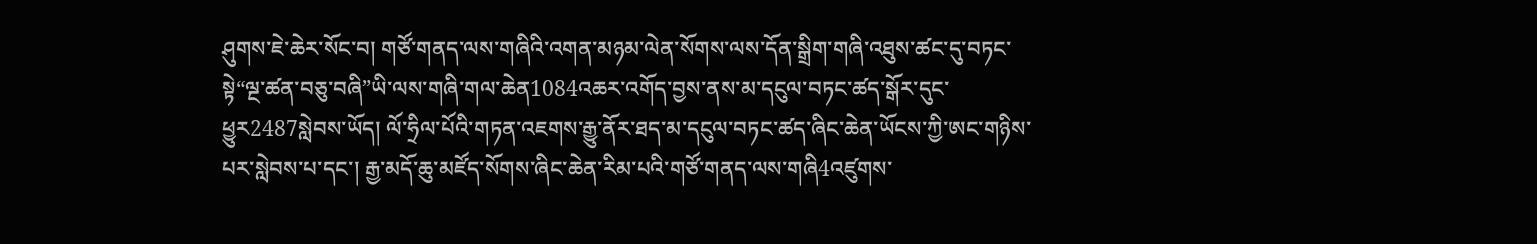ཤུགས་ཇེ་ཆེར་སོང་བ། གཙོ་གནད་ལས་གཞིའི་འགན་མཉམ་ལེན་སོགས་ལས་དོན་སྒྲིག་གཞི་འཐུས་ཚང་དུ་བཏང་སྟེ“ལྔ་ཚན་བཅུ་བཞི”ཡི་ལས་གཞི་གལ་ཆེན1084འཆར་འགོད་བྱས་ནས་མ་དངུལ་བཏང་ཚད་སྒོར་དུང་ཕྱུར2487སླེབས་ཡོད། ལོ་ཧྲིལ་པོའི་གཏན་འཇགས་རྒྱུ་ནོར་ཐད་མ་དངུལ་བཏང་ཚད་ཞིང་ཆེན་ཡོངས་ཀྱི་ཨང་གཉིས་པར་སླེབས་པ་དང་། རྒྱ་མདོ་ཆུ་མཛོད་སོགས་ཞིང་ཆེན་རིམ་པའི་གཙོ་གནད་ལས་གཞི4འཛུགས་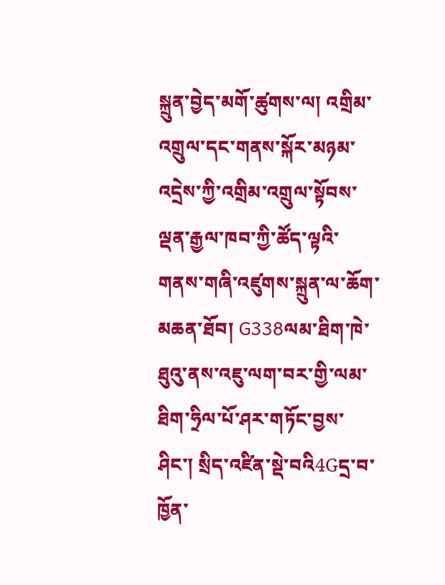སྐྲུན་བྱེད་མགོ་ཚུགས་ལ། འགྲིམ་འགྲུལ་དང་གནས་སྐོར་མཉམ་འདྲེས་ཀྱི་འགྲིམ་འགྲུལ་སྟོབས་ལྡན་རྒྱལ་ཁབ་ཀྱི་ཚོད་ལྟའི་གནས་གཞི་འཛུགས་སྐྲུན་ལ་ཆོག་མཆན་ཐོབ། G338ལམ་ཐིག་ཁེ་ཐུའུ་ནས་འཇུ་ལག་བར་གྱི་ལམ་ཐིག་ཧྲིལ་པོ་ཤར་གཏོང་བྱས་ཤིང་། སྲིད་འཛིན་སྡེ་བའི4Gདྲ་བ་ཁྱོན་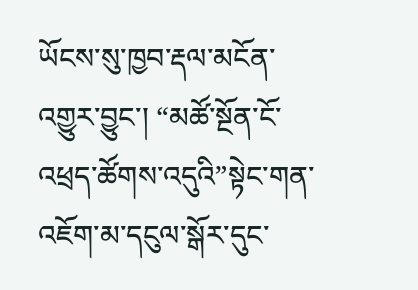ཡོངས་སུ་ཁྱབ་རྡལ་མངོན་འགྱུར་བྱུང་། “མཚོ་སྔོན་ངོ་འཕྲད་ཚོགས་འདུའི”སྟེང་གན་འཇོག་མ་དངུལ་སྒོར་དུང་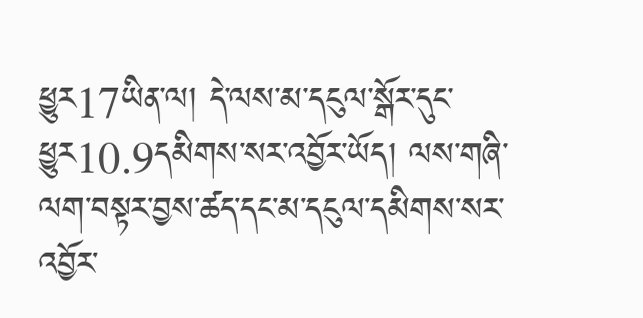ཕྱུར17ཡིན་ལ། དེ་ལས་མ་དངུལ་སྒོར་དུང་ཕྱུར10.9དམིགས་སར་འབྱོར་ཡོད། ལས་གཞི་ལག་བསྟར་བྱས་ཚད་དང་མ་དངུལ་དམིགས་སར་འབྱོར་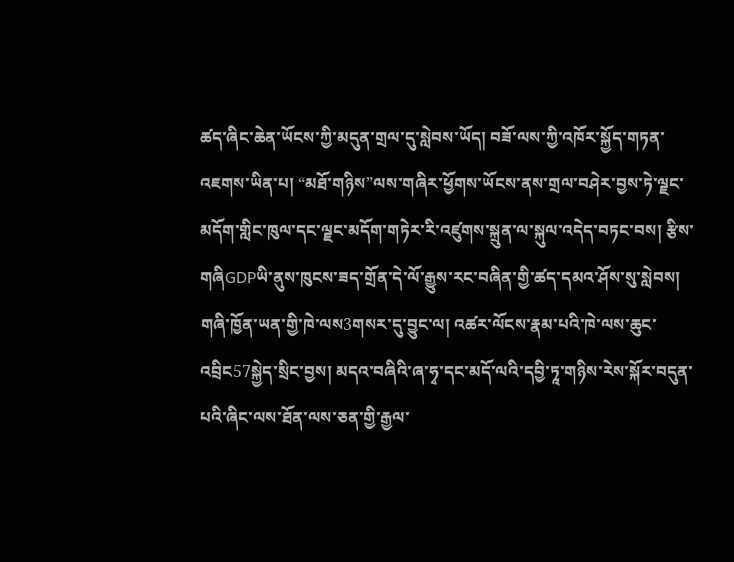ཚད་ཞིང་ཆེན་ཡོངས་ཀྱི་མདུན་གྲལ་དུ་སླེབས་ཡོད། བཟོ་ལས་ཀྱི་འཁོར་སྐྱོད་གཏན་འཇགས་ཡིན་པ། “མཐོ་གཉིས”ལས་གཞིར་ཕྱོགས་ཡོངས་ནས་གྲལ་བཤེར་བྱས་ཏེ་ལྗང་མདོག་གླིང་ཁུལ་དང་ལྗང་མདོག་གཏེར་རི་འཛུགས་སྐྲུན་ལ་སྐུལ་འདེད་བཏང་བས། རྩིས་གཞིGDPཡི་ནུས་ཁུངས་ཟད་གྲོན་དེ་ལོ་རྒྱུས་རང་བཞིན་གྱི་ཚད་དམའ་ཤོས་སུ་སླེབས།   གཞི་ཁྱོན་ཡན་གྱི་ཁེ་ལས3གསར་དུ་བྱུང་ལ། འཚར་ལོངས་རྣམ་པའི་ཁེ་ལས་ཆུང་འབྲིང57སྐྱེད་སྲིང་བྱས། མདའ་བཞིའི་ཞ་ཧྭ་དང་མདོ་ལའི་དབྱི་ཏཱ་གཉིས་རེས་སྐོར་བདུན་པའི་ཞིང་ལས་ཐོན་ལས་ཅན་གྱི་རྒྱལ་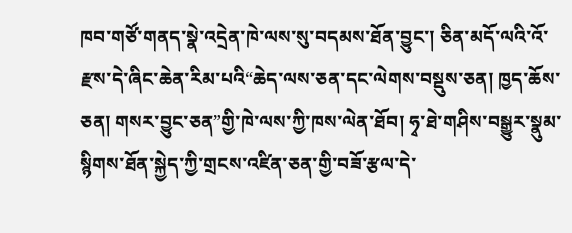ཁབ་གཙོ་གནད་སྣེ་འདྲེན་ཁེ་ལས་སུ་བདམས་ཐོན་བྱུང་། ཅིན་མདོ་ལའི་འོ་རྫས་དེ་ཞིང་ཆེན་རིམ་པའི“ཆེད་ལས་ཅན་དང་ལེགས་བསྡུས་ཅན། ཁྱད་ཆོས་ཅན། གསར་བྱུང་ཅན”གྱི་ཁེ་ལས་ཀྱི་ཁས་ལེན་ཐོབ། ཧྭ་ཐེ་གཤིས་བསྒྱུར་སྣུམ་སྙིགས་ཐོན་སྐྱེད་ཀྱི་གྲངས་འཛིན་ཅན་གྱི་བཟོ་རྩལ་དེ་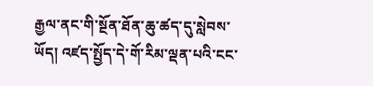རྒྱལ་ནང་གི་སྔོན་ཐོན་ཆུ་ཚད་དུ་སླེབས་ཡོད། འཛད་སྤྱོད་དེ་གོ་རིམ་ལྡན་པའི་ངང་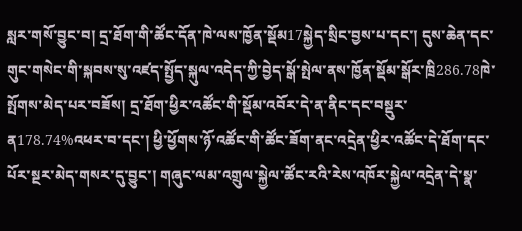སླར་གསོ་བྱུང་བ། དྲ་ཐོག་གི་ཚོང་དོན་ཁེ་ལས་ཁྱོན་སྡོམ17སྐྱེད་སྲིང་བྱས་པ་དང་། དུས་ཆེན་དང་གུང་གསེང་གི་སྐབས་སུ་འཛད་སྤྱོད་སྐུལ་འདེད་ཀྱི་བྱེད་སྒོ་སྤེལ་ནས་ཁྱོན་སྡོམ་སྒོར་ཁྲི286.78ཁེ་སྤོགས་མེད་པར་བཟོས། དྲ་ཐོག་ཕྱིར་འཚོང་གི་སྡོམ་འབོར་དེ་ན་ནིང་དང་བསྡུར་ན178.74%འཕར་བ་དང་། ཕྱི་ཕྱོགས་ཉོ་འཚོང་གི་ཚོང་ཟོག་ནང་འདྲེན་ཕྱིར་འཚོང་དེ་ཐོག་དང་པོར་སྔར་མེད་གསར་དུ་བྱུང་། གཞུང་ལམ་འགྲུལ་སྐྱེལ་ཚོང་རའི་རེས་འཁོར་སྐྱེལ་འདྲེན་དེ་སྣ་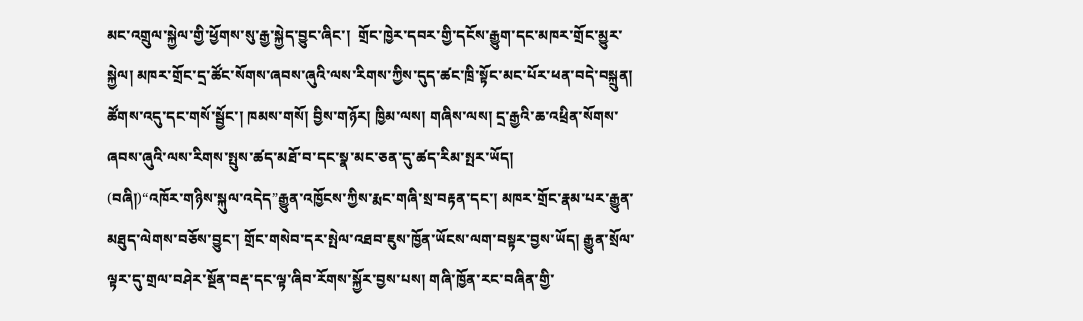མང་འགྲུལ་སྐྱེལ་གྱི་ཕྱོགས་སུ་རྒྱ་སྐྱེད་བྱུང་ཞིང་།  གྲོང་ཁྱེར་དབར་གྱི་དངོས་རྒྱུག་དང་མཁར་གྲོང་མྱུར་སྐྱེལ། མཁར་གྲོང་དྲ་ཚོང་སོགས་ཞབས་ཞུའི་ལས་རིགས་ཀྱིས་དུད་ཚང་ཁྲི་སྟོང་མང་པོར་ཕན་བདེ་བསྐྲུན། ཚོགས་འདུ་དང་གསོ་སྦྱོང་། ཁམས་གསོ། བྱིས་གཉོར། ཁྱིམ་ལས། གཞིས་ལས། དྲ་རྒྱའི་ཆ་འཕྲིན་སོགས་ཞབས་ཞུའི་ལས་རིགས་སྤུས་ཚད་མཐོ་བ་དང་སྣ་མང་ཅན་དུ་ཚད་རིམ་སྤར་ཡོད།
(བཞི།)“འཁོར་གཉིས་སྐུལ་འདེད”རྒྱུན་འཁྱོངས་ཀྱིས་རྨང་གཞི་སྲ་བརྟན་དང་། མཁར་གྲོང་རྣམ་པར་རྒྱུན་མཐུད་ལེགས་བཅོས་བྱུང་། གྲོང་གསེབ་དར་སྤེལ་འཐབ་ཇུས་ཁྱོན་ཡོངས་ལག་བསྟར་བྱས་ཡོད། རྒྱུན་སྲོལ་ལྟར་དུ་གྲལ་བཤེར་སྔོན་བརྡ་དང་ལྟ་ཞིབ་རོགས་སྐྱོར་བྱས་པས། གཞི་ཁྱོན་རང་བཞིན་གྱི་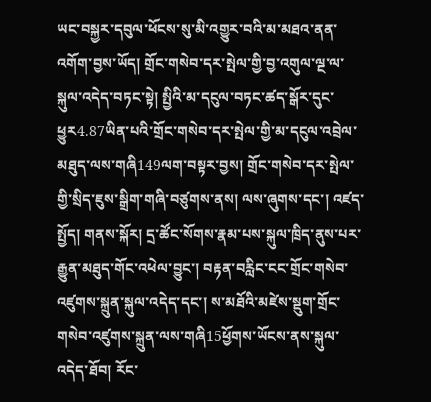ཡང་བསྐྱར་དབུལ་ཕོངས་སུ་མི་འགྱུར་བའི་མ་མཐའ་ནན་འགོག་བྱས་ཡོད། གྲོང་གསེབ་དར་སྤེལ་གྱི་བྱ་འགུལ་ལྔ་ལ་སྐུལ་འདེད་བཏང་སྟེ། སྤྱིའི་མ་དངུལ་བཏང་ཚད་སྒོར་དུང་ཕྱུར4.87ཡིན་པའི་གྲོང་གསེབ་དར་སྤེལ་གྱི་མ་དངུལ་འབྲེལ་མཐུད་ལས་གཞི149ལག་བསྟར་བྱས། གྲོང་གསེབ་དར་སྤེལ་གྱི་སྲིད་ཇུས་སྒྲིག་གཞི་བཙུགས་ནས། ལས་ཞུགས་དང་། འཛད་སྤྱོད། གནས་སྐོར། དྲ་ཚོང་སོགས་རྣམ་པས་སྐུལ་ཁྲིད་ནུས་པར་རྒྱུན་མཐུད་གོང་འཕེལ་བྱུང་། བརྟན་བརླིང་ངང་གྲོང་གསེབ་འཛུགས་སྐྲུན་སྐུལ་འདེད་དང་། ས་མཐོའི་མཛེས་སྡུག་གྲོང་གསེབ་འཛུགས་སྐྲུན་ལས་གཞི15ཕྱོགས་ཡོངས་ནས་སྐུལ་འདེད་ཐོབ། རོང་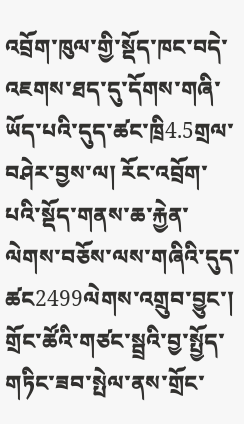འབྲོག་ཁུལ་གྱི་སྡོད་ཁང་བདེ་འཇགས་ཐད་དུ་དོགས་གཞི་ཡོད་པའི་དུད་ཚང་ཁྲི4.5གྲལ་བཤེར་བྱས་ལ། རོང་འབྲོག་པའི་སྡོད་གནས་ཆ་རྐྱེན་ལེགས་བཅོས་ལས་གཞིའི་དུད་ཚང2499ལེགས་འགྲུབ་བྱུང་། གྲོང་ཚོའི་གཙང་སྦྲའི་བྱ་སྤྱོད་གཏིང་ཟབ་སྤེལ་ནས་གྲོང་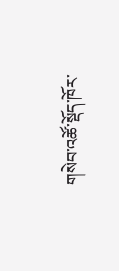གསེབ་འཚོ་སྡོད་ཁོར་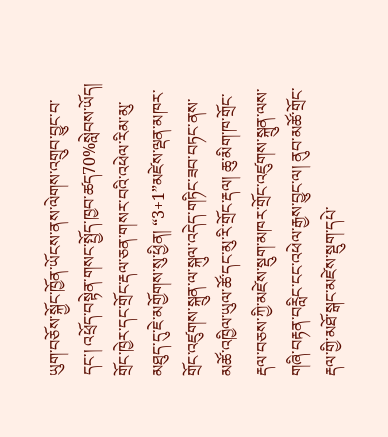ཡུག་བཅོས་སྐྱོང་ཁྱོན་ཡོངས་ནས་ལེགས་འགྲུབ་བྱུང་བ་དང་། འཕྲོད་བསྟེན་གསང་སྤྱོད་ཁྱབ་ཚད70%སླེབས་ཡོད། གྲོང་ཁྱེར་དང་གྲོང་རྡལ་ཅན་གསར་བའི་འཕེལ་རིམ་མུ་མཐུད་དུ་ཇེ་མགྱོགས་སུ་ཕྱིན། “3+1”མཛེས་ལྡན་མཁར་གྲོང་འཛུགས་སྐྲུན་ལ་སྐུལ་འདེད་གཏིང་ཟབ་བཏང་ནས་མཚོ་འཁྱིལ་ཡུལ་ཚོ་དང་མུ་རི་གྲོང་རྡལ། ཆུ་མིག་ཁ་གྲོང་རྡལ་བཅས་ཀྱི་མཛེས་སྡུག་མཁར་གྲོང་འཛུགས་སྐྲུན་ལས་གཞི་བརྟན་བརླིང་ངང་འཕེལ་རྒྱས་བྱུང་ལ། ནུབ་མཚོ་གྲོང་རྡལ་གྱི་མཐོ་སྒང་མཛེས་སྡུག་དཔེ་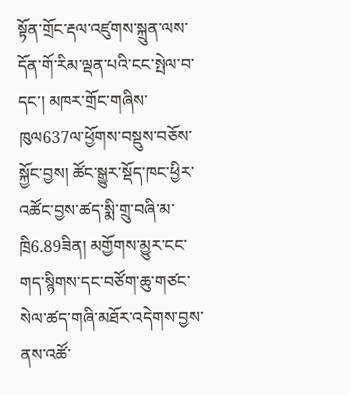སྟོན་གྲོང་རྡལ་འཛུགས་སྐྲུན་ལས་དོན་གོ་རིམ་ལྡན་པའི་ངང་སྤེལ་བ་དང་། མཁར་གྲོང་གཞིས་ཁུལ637ལ་ཕྱོགས་བསྡུས་བཅོས་སྐྱོང་བྱས། ཚོང་སྒྱུར་སྡོད་ཁང་ཕྱིར་འཚོང་བྱས་ཚད་སྨི་གྲུ་བཞི་མ་ཁྲི6.89ཟིན། མགྱོགས་མྱུར་ངང་གད་སྙིགས་དང་བཙོག་ཆུ་གཙང་སེལ་ཚད་གཞི་མཐོར་འདེགས་བྱས་ནས་འཚོ་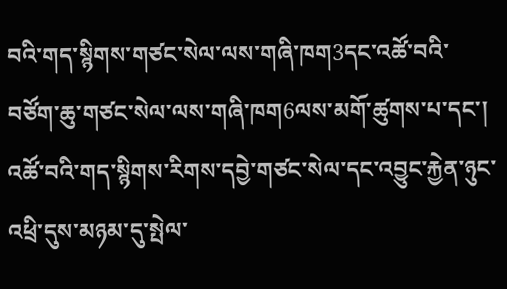བའི་གད་སྙིགས་གཙང་སེལ་ལས་གཞི་ཁག3དང་འཚོ་བའི་བཙོག་ཆུ་གཙང་སེལ་ལས་གཞི་ཁག6ལས་མགོ་ཚུགས་པ་དང་། འཚོ་བའི་གད་སྙིགས་རིགས་དབྱེ་གཙང་སེལ་དང་འབྱུང་རྐྱེན་ཉུང་འཕྲི་དུས་མཉམ་དུ་སྤེལ་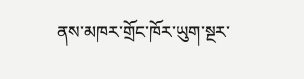ནས་མཁར་གྲོང་ཁོར་ཡུག་སྔར་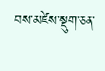བས་མཛེས་སྡུག་ཅན་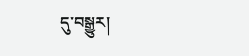དུ་བསྒྱུར།